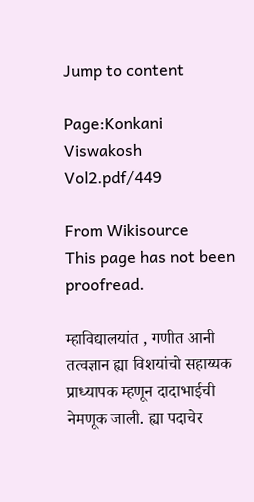Jump to content

Page:Konkani Viswakosh Vol2.pdf/449

From Wikisource
This page has not been proofread.

म्हाविद्यालयांत , गणीत आनी तत्वज्ञान ह्या विशयांचो सहाय्यक प्राध्यापक म्हणून दादाभाईची नेमणूक जाली. ह्या पदाचेर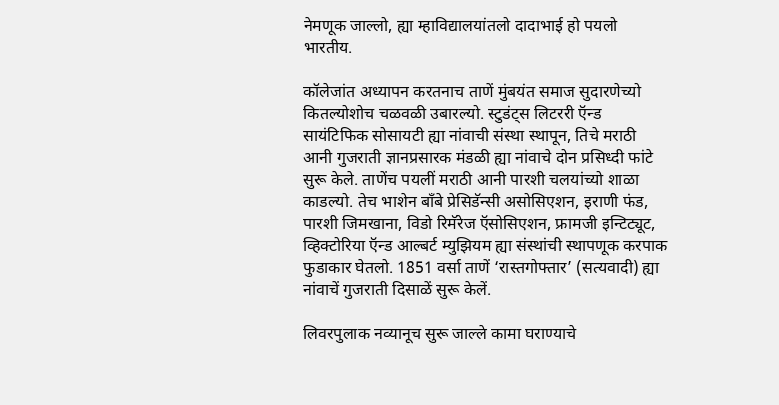नेमणूक जाल्लो, ह्या म्हाविद्यालयांतलो दादाभाई हो पयलो भारतीय.

कॉलेजांत अध्यापन करतनाच ताणें मुंबयंत समाज सुदारणेच्यो कितल्योशोच चळवळी उबारल्यो. स्टुडंट्स लिटररी ऍन्ड सायंटिफिक सोसायटी ह्या नांवाची संस्था स्थापून, तिचे मराठी आनी गुजराती ज्ञानप्रसारक मंडळी ह्या नांवाचे दोन प्रसिध्दी फांटे सुरू केले. ताणेंच पयलीं मराठी आनी पारशी चलयांच्यो शाळा काडल्यो. तेच भाशेन बॉंबे प्रेसिडॅन्सी असोसिएशन, इराणी फंड, पारशी जिमखाना, विडो रिमॅरेज ऍसोसिएशन, फ्रामजी इन्टिट्यूट, व्हिक्टोरिया ऍन्ड आल्बर्ट म्युझियम ह्या संस्थांची स्थापणूक करपाक फुडाकार घेतलो. 1851 वर्सा ताणें ‘रास्तगोफ्तार’ (सत्यवादी) ह्या नांवाचें गुजराती दिसाळें सुरू केलें.

लिवरपुलाक नव्यानूच सुरू जाल्ले कामा घराण्याचे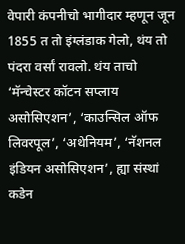वेपारी कंपनीचो भागीदार म्हणून जून 1855 त तो इंग्लंडाक गेलो, थंय तो पंदरा वर्सां रावलो. थंय ताचो ‘मॅन्चेस्टर कॉटन सप्लाय असोसिएशन’, ‘काउन्सिल ऑफ लिवरपूल’, ‘अथेनियम’, ‘नॅशनल इंडियन असोसिएशन’, ह्या संस्थां कडेन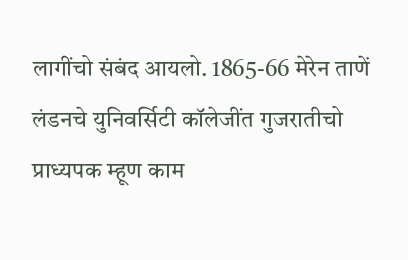लागींचो संबंद आयलो. 1865-66 मेरेन ताणें लंडनचे युनिवर्सिटी कॉलेजींत गुजरातीचो प्राध्यपक म्हूण काम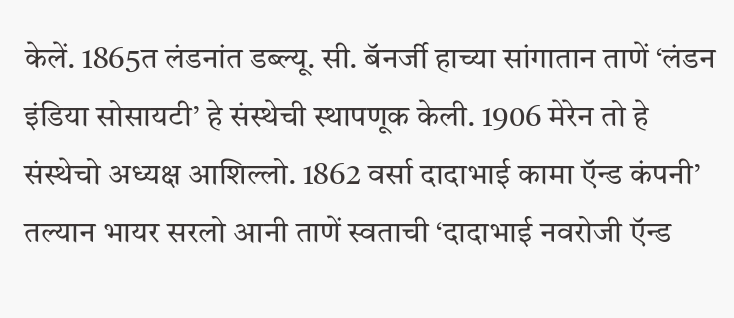केलें. 1865त लंडनांत डब्ल्यू. सी. बॅनर्जी हाच्या सांगातान ताणें ‘लंडन इंडिया सोसायटी’ हे संस्थेची स्थापणूक केली. 1906 मेरेन तो हे संस्थेचो अध्यक्ष आशिल्लो. 1862 वर्सा दादाभाई कामा ऍन्ड कंपनी’ तल्यान भायर सरलो आनी ताणें स्वताची ‘दादाभाई नवरोजी ऍन्ड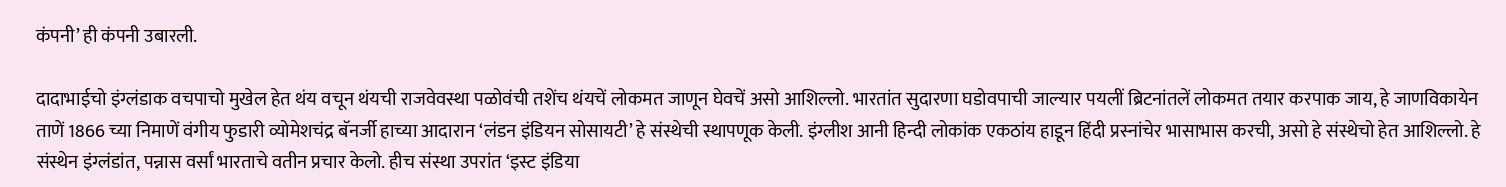कंपनी’ ही कंपनी उबारली.

दादाभाईचो इंग्लंडाक वचपाचो मुखेल हेत थंय वचून थंयची राजवेवस्था पळोवंची तशेंच थंयचें लोकमत जाणून घेवचें असो आशिल्लो. भारतांत सुदारणा घडोवपाची जाल्यार पयलीं ब्रिटनांतलें लोकमत तयार करपाक जाय, हे जाणविकायेन ताणें 1866 च्या निमाणें वंगीय फुडारी व्योमेशचंद्र बॅनर्जी हाच्या आदारान ‘लंडन इंडियन सोसायटी’ हे संस्थेची स्थापणूक केली. इंग्लीश आनी हिन्दी लोकांक एकठांय हाडून हिंदी प्रस्नांचेर भासाभास करची, असो हे संस्थेचो हेत आशिल्लो. हे संस्थेन इंग्लंडांत, पन्नास वर्सां भारताचे वतीन प्रचार केलो. हीच संस्था उपरांत ‘इस्ट इंडिया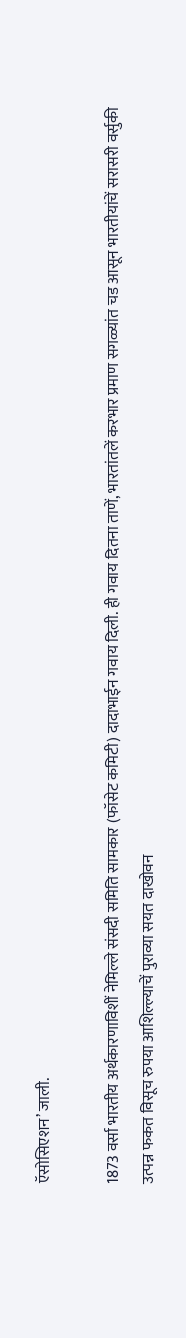ऍसोसिएशन’ जाली.

1873 वर्सा भारतीय अर्थकारणाविशीं नेमिल्ले संसदी समिति सामकार (फॉसेट कमिटी) दादाभाईन गवाय दिली. ही गवाय दितना ताणें, भारतांतलें करभार प्रमाण सगळ्यांत चड आसून भारतीयांचें सरासरी वर्सुकी उत्पन्न फकत विसूच रुपया आशिल्ल्याचें पुराव्या सयत दाखोवन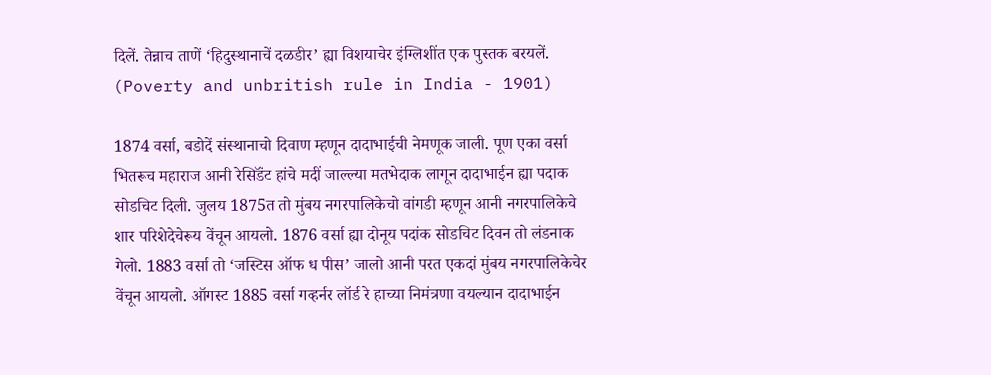दिलें. तेन्नाच ताणें ‘हिदुस्थानाचें दळडीर’ ह्या विशयाचेर इंग्लिशींत एक पुस्तक बरयलें. (Poverty and unbritish rule in India - 1901)

1874 वर्सा, बडोदें संस्थानाचो दिवाण म्हणून दादाभाईची नेमणूक जाली. पूण एका वर्सा भितरूच महाराज आनी रेसिडॅंट हांचे मदीं जाल्ल्या मतभेदाक लागून दादाभाईन ह्या पदाक सोडचिट दिली. जुलय 1875त तो मुंबय नगरपालिकेचो वांगडी म्हणून आनी नगरपालिकेचे शार परिशेदेचेरूय वेंचून आयलो. 1876 वर्सा ह्या दोनूय पदांक सोडचिट दिवन तो लंडनाक गेलो. 1883 वर्सा तो ‘जस्टिस ऑफ ध पीस’ जालो आनी परत एकदां मुंबय नगरपालिकेचेर वेंचून आयलो. ऑगस्ट 1885 वर्सा गव्हर्नर लॉर्ड रे हाच्या निमंत्रणा वयल्यान दादाभाईन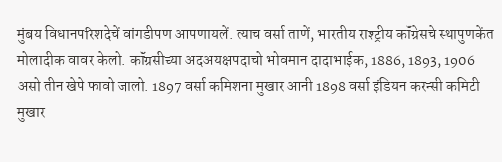मुंबय विधानपरिशदेचें वांगडीपण आपणायलें. त्याच वर्सा ताणें, भारतीय राश्ट्रीय कॉंग्रेसचे स्थापुणकेंत मोलादीक वावर केलो. कॉंग्रसीच्या अदअयक्षपदाचो भोवमान दादाभाईक, 1886, 1893, 1906 असो तीन खेपे फावो जालो. 1897 वर्सा कमिशना मुखार आनी 1898 वर्सा इंडियन करन्सी कमिटी मुखार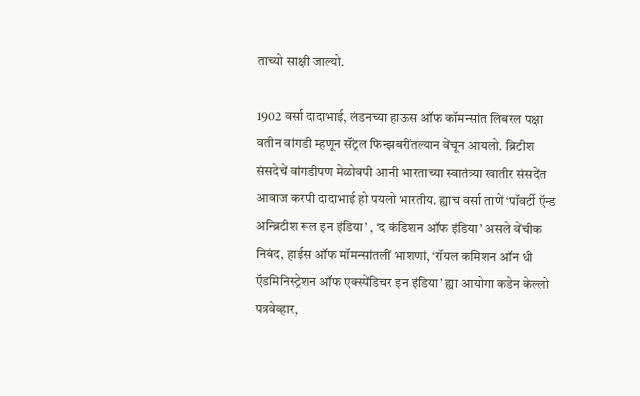ताच्यो साक्षी जाल्यो.

1902 वर्सा दादाभाई, लंडनच्या हाऊस ऑफ कॉमन्सांत लिबरल पक्षा वतीन वांगडी म्हणून सॅंट्रल फिन्झबरींतल्यान वेंचून आयलो. ब्रिटीश संसदेचें वांगडीपण मेळोवपी आनी भारताच्या स्वातंत्र्या खातीर संसदेंत आवाज करपी दादाभाई हो पयलो भारतीय. ह्याच वर्सा ताणें ‘पॉवर्टी ऍन्ड अन्ब्रिटीश रूल इन इंडिया’ , ‘द कंडिशन ऑफ इंडिया’ असले वेंचीक निबंद, हाईस ऑफ मॉमन्सांतलीं भाशणां, ‘रॉयल कमिशन ऑन धी ऍडमिनिस्ट्रेशन ऑफ एक्स्पेंडिचर इन इंडिया’ ह्या आयोगा कडेन केल्लो पत्रवेव्हार,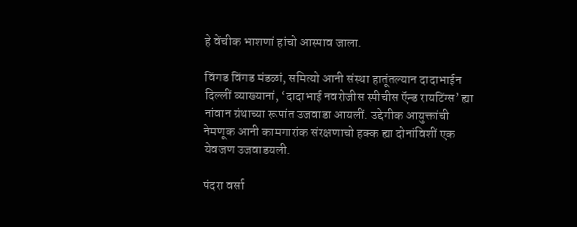हे वेंचीक भाशणां हांचो आस्पाव जाला.

विंगड विंगड मंडळां, समित्यो आनी संस्था हातूंतल्यान दादाभाईन दिल्लीं व्याख्यानां, ‘दादाभाई नवरोजीस स्पीचीस ऍन्ड रायटिंग्स’ ह्या नांवान ग्रंथाच्या रूपांत उजवाडा आयलीं. उद्देगीक आयुक्तांची नेमणूक आनी कामगारांक संरक्षणाचो हक्क ह्या दोनांविशीं एक येवजण उजवाडयली.

पंदरा वर्सा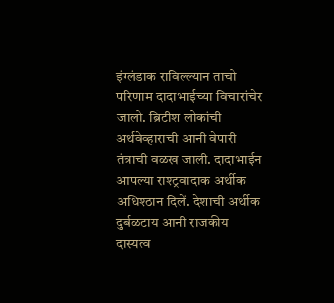इंग्लंडाक राविल्ल्यान ताचो परिणाम दादाभाईच्या विचारांचेर जालो. ब्रिटीश लोकांची अर्थवेव्हाराची आनी वेपारी तंत्राची वळख जाली. दादाभाईन आपल्या राश्ट्रवादाक अर्थीक अधिश्ठान दिलें. देशाची अर्थीक दुर्बळटाय आनी राजकीय दास्यत्व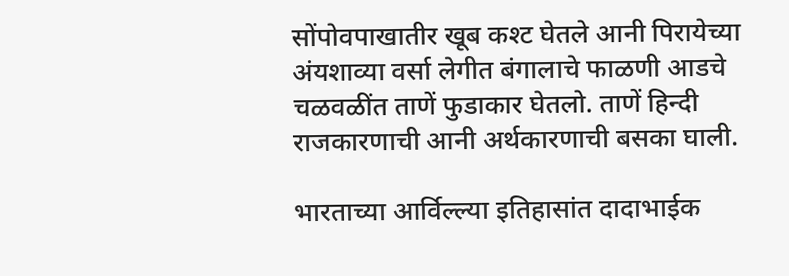सोंपोवपाखातीर खूब कश्ट घेतले आनी पिरायेच्या अंयशाव्या वर्सा लेगीत बंगालाचे फाळणी आडचे चळवळींत ताणें फुडाकार घेतलो. ताणें हिन्दी राजकारणाची आनी अर्थकारणाची बसका घाली.

भारताच्या आर्विल्ल्या इतिहासांत दादाभाईक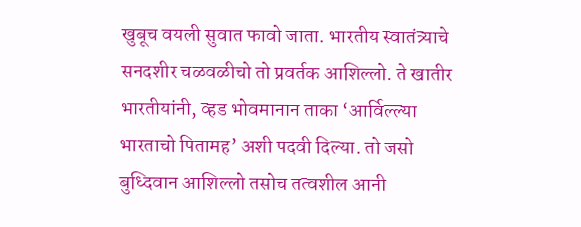खुबूच वयली सुवात फावो जाता. भारतीय स्वातंत्र्याचे सनदशीर चळवळीचो तो प्रवर्तक आशिल्लो. ते खातीर भारतीयांनी, व्हड भोवमानान ताका ‘आर्विल्ल्या भारताचो पितामह’ अशी पदवी दिल्या. तो जसो बुध्दिवान आशिल्लो तसोच तत्वशील आनी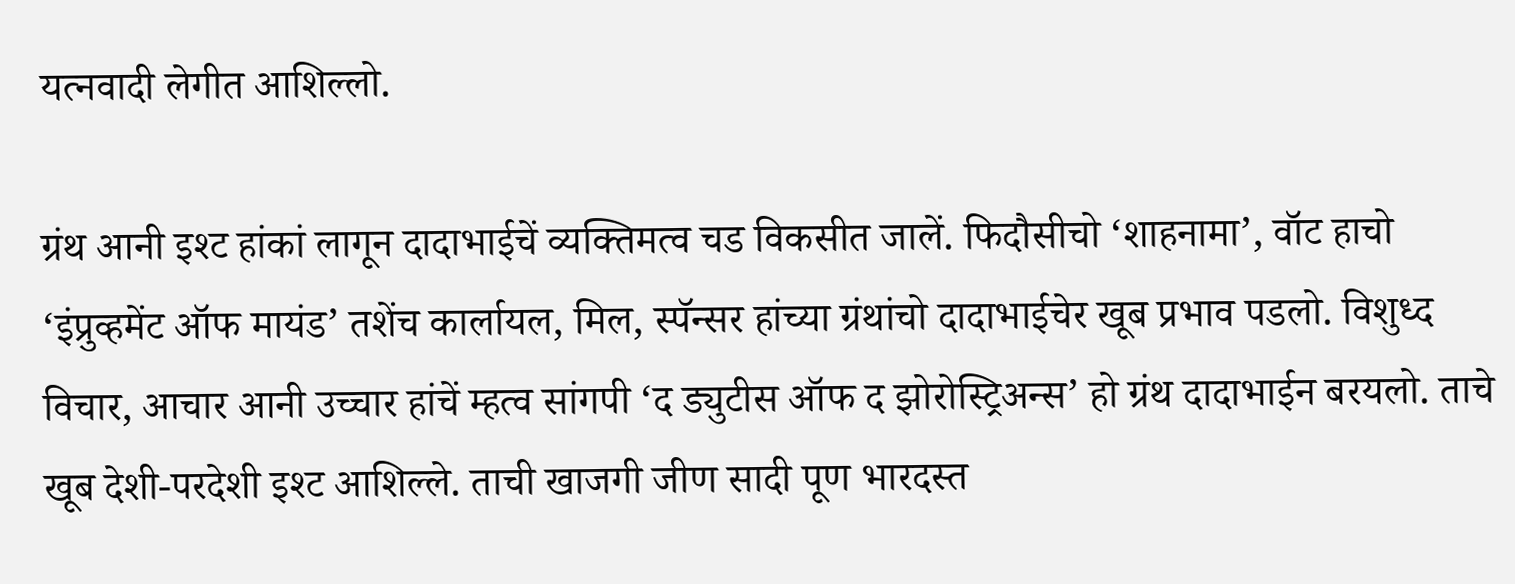यत्नवादी लेगीत आशिल्लो.

ग्रंथ आनी इश्ट हांकां लागून दादाभाईचें व्यक्तिमत्व चड विकसीत जालें. फिदौसीचो ‘शाहनामा’, वॉट हाचो ‘इंप्रुव्हमेंट ऑफ मायंड’ तशेंच कार्लायल, मिल, स्पॅन्सर हांच्या ग्रंथांचो दादाभाईचेर खूब प्रभाव पडलो. विशुध्द विचार, आचार आनी उच्चार हांचें म्हत्व सांगपी ‘द ड्युटीस ऑफ द झोरोस्ट्रिअन्स’ हो ग्रंथ दादाभाईन बरयलो. ताचे खूब देशी-परदेशी इश्ट आशिल्ले. ताची खाजगी जीण सादी पूण भारदस्त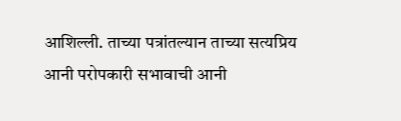आशिल्ली. ताच्या पत्रांतल्यान ताच्या सत्यप्रिय आनी परोपकारी सभावाची आनी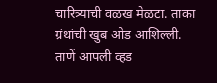चारित्र्याची वळख मेळटा. ताका ग्रंथांची खुब ओड आशिल्ली. ताणें आपली व्हड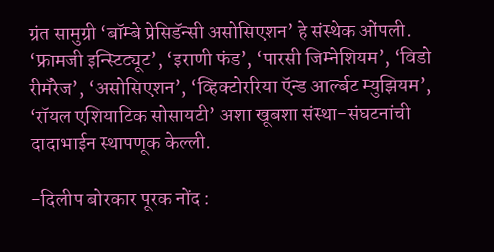ग्रंत सामुग्री ‘बॉम्बे प्रेसिडॅन्सी असोसिएशन’ हे संस्थेक ओंपली. ‘फ्रामजी इन्स्टिट्यूट’, ‘इराणी फंड’, ‘पारसी जिम्नेशियम’, ‘विडो रीमॅरेज’, ‘असोसिएशन’, ‘व्हिक्टोररिया ऍन्ड आर्ल्बट म्युझियम’, ‘रॉयल एशियाटिक सोसायटी’ अशा खूबशा संस्था-संघटनांची दादाभाईन स्थापणूक केल्ली.

-दिलीप बोरकार पूरक नोंद :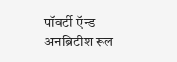पॉवर्टी ऍन्ड अनब्रिटीश रूल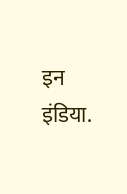इन इंडिया.